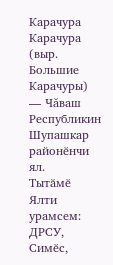Карачура
Карачура (выр. Большие Карачуры) — Чăваш Республикин Шупашкар районӗнчи ял.
Тытӑмӗ
Ялти урамсем: ДРСУ, Симӗс,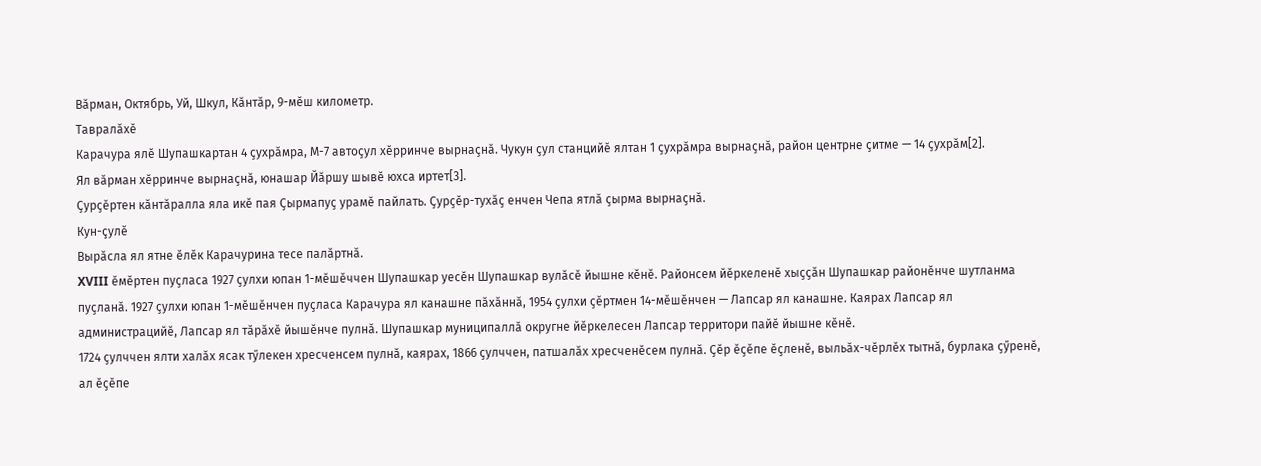Вӑрман, Октябрь, Уй, Шкул, Кӑнтӑр, 9-мӗш километр.
Тавралӑхӗ
Карачура ялӗ Шупашкартан 4 ҫухрӑмра, М-7 автоҫул хӗрринче вырнаҫнӑ. Чукун ҫул станцийӗ ялтан 1 ҫухрӑмра вырнаҫнӑ, район центрне ҫитме — 14 ҫухрӑм[2].
Ял вӑрман хӗрринче вырнаҫнӑ, юнашар Йӑршу шывӗ юхса иртет[3].
Ҫурҫӗртен кӑнтӑралла яла икӗ пая Ҫырмапуҫ урамӗ пайлать. Ҫурҫӗр-тухӑҫ енчен Чепа ятлӑ ҫырма вырнаҫнӑ.
Кун-çулĕ
Вырӑсла ял ятне ӗлӗк Карачурина тесе палӑртнӑ.
XVIII ӗмӗртен пуҫласа 1927 ҫулхи юпан 1-мӗшӗччен Шупашкар уесӗн Шупашкар вулӑсӗ йышне кӗнӗ. Районсем йӗркеленӗ хыҫҫӑн Шупашкар районӗнче шутланма пуҫланӑ. 1927 ҫулхи юпан 1-мӗшӗнчен пуҫласа Карачура ял канашне пӑхӑннӑ, 1954 ҫулхи ҫӗртмен 14-мӗшӗнчен — Лапсар ял канашне. Каярах Лапсар ял администрацийӗ, Лапсар ял тӑрӑхӗ йышӗнче пулнӑ. Шупашкар муниципаллӑ округне йӗркелесен Лапсар территори пайӗ йышне кӗнӗ.
1724 ҫулччен ялти халӑх ясак тӳлекен хресченсем пулнӑ, каярах, 1866 ҫулччен, патшалӑх хресченӗсем пулнӑ. Ҫӗр ӗҫӗпе ӗҫленӗ, выльӑх-чӗрлӗх тытнӑ, бурлака ҫӳренӗ, ал ӗҫӗпе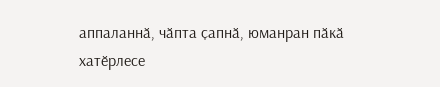аппаланнӑ, чӑпта ҫапнӑ, юманран пӑкӑ хатӗрлесе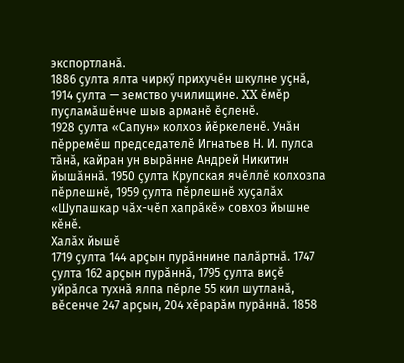экспортланӑ.
1886 ҫулта ялта чиркӳ прихучӗн шкулне уҫнӑ, 1914 ҫулта — земство училищине. XX ӗмӗр пуҫламӑшӗнче шыв арманӗ ӗҫленӗ.
1928 ҫулта «Сапун» колхоз йӗркеленӗ. Унӑн пӗрремӗш председателӗ Игнатьев Н. И. пулса тӑнӑ, кайран ун вырӑнне Андрей Никитин йышӑннӑ. 1950 ҫулта Крупская ячӗллӗ колхозпа пӗрлешнӗ, 1959 ҫулта пӗрлешнӗ хуҫалӑх «Шупашкар чӑх-чӗп хапрӑкӗ» совхоз йышне кӗнӗ.
Халӑх йышӗ
1719 ҫулта 144 арҫын пурӑннине палӑртнӑ. 1747 ҫулта 162 арҫын пурӑннӑ, 1795 ҫулта виҫӗ уйрӑлса тухнӑ ялпа пӗрле 55 кил шутланӑ, вӗсенче 247 арҫын, 204 хӗрарӑм пурӑннӑ. 1858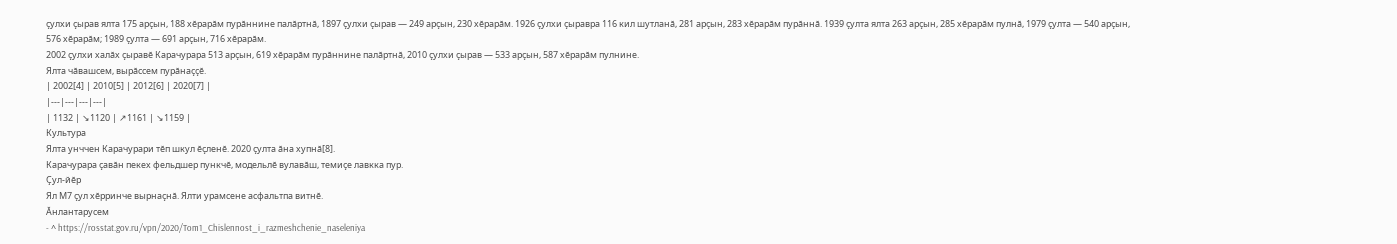ҫулхи ҫырав ялта 175 арҫын, 188 хӗрарӑм пурӑннине палӑртнӑ, 1897 ҫулхи ҫырав — 249 арҫын, 230 хӗрарӑм. 1926 ҫулхи ҫыравра 116 кил шутланӑ, 281 арҫын, 283 хӗрарӑм пурӑннӑ. 1939 ҫулта ялта 263 арҫын, 285 хӗрарӑм пулнӑ, 1979 ҫулта — 540 арҫын, 576 хӗрарӑм; 1989 ҫулта — 691 арҫын, 716 хӗрарӑм.
2002 ҫулхи халӑх ҫыравӗ Карачурара 513 арҫын, 619 хӗрарӑм пурӑннине палӑртнӑ, 2010 ҫулхи ҫырав — 533 арҫын, 587 хӗрарӑм пулнине.
Ялта чӑвашсем, вырӑссем пурӑнаҫҫӗ.
| 2002[4] | 2010[5] | 2012[6] | 2020[7] |
|---|---|---|---|
| 1132 | ↘1120 | ↗1161 | ↘1159 |
Культура
Ялта унччен Карачурари тӗп шкул ӗҫленӗ. 2020 ҫулта ӑна хупнӑ[8].
Карачурара ҫавӑн пекех фельдшер пункчӗ, модельлӗ вулавӑш, темиҫе лавкка пур.
Ҫул-йӗр
Ял М7 ҫул хӗрринче вырнаҫнӑ. Ялти урамсене асфальтпа витнӗ.
Ӑнлантарусем
- ^ https://rosstat.gov.ru/vpn/2020/Tom1_Chislennost_i_razmeshchenie_naseleniya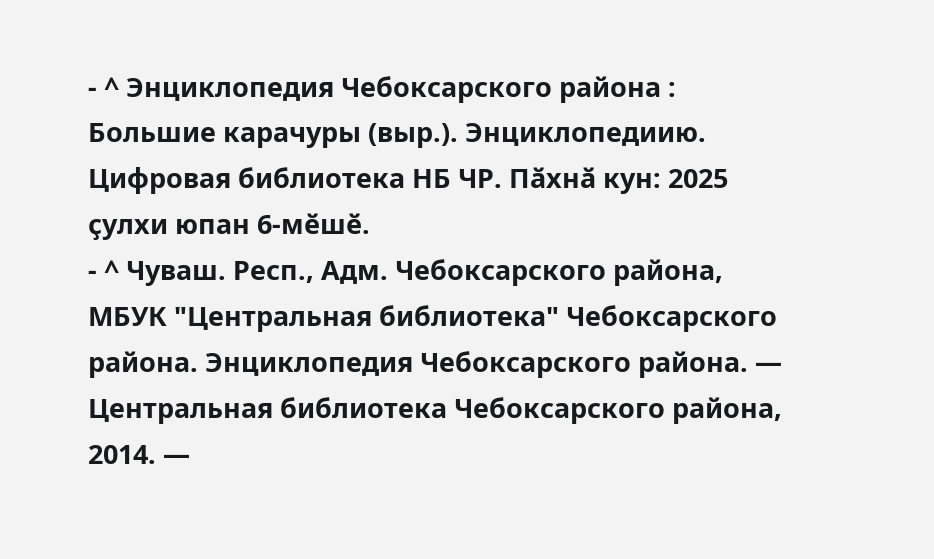- ^ Энциклопедия Чебоксарского района : Большие карачуры (выр.). Энциклопедиию. Цифровая библиотека НБ ЧР. Пӑхнӑ кун: 2025 ҫулхи юпан 6-мӗшӗ.
- ^ Чуваш. Респ., Адм. Чебоксарского района, МБУК "Центральная библиотека" Чебоксарского района. Энциклопедия Чебоксарского района. — Центральная библиотека Чебоксарского района, 2014. —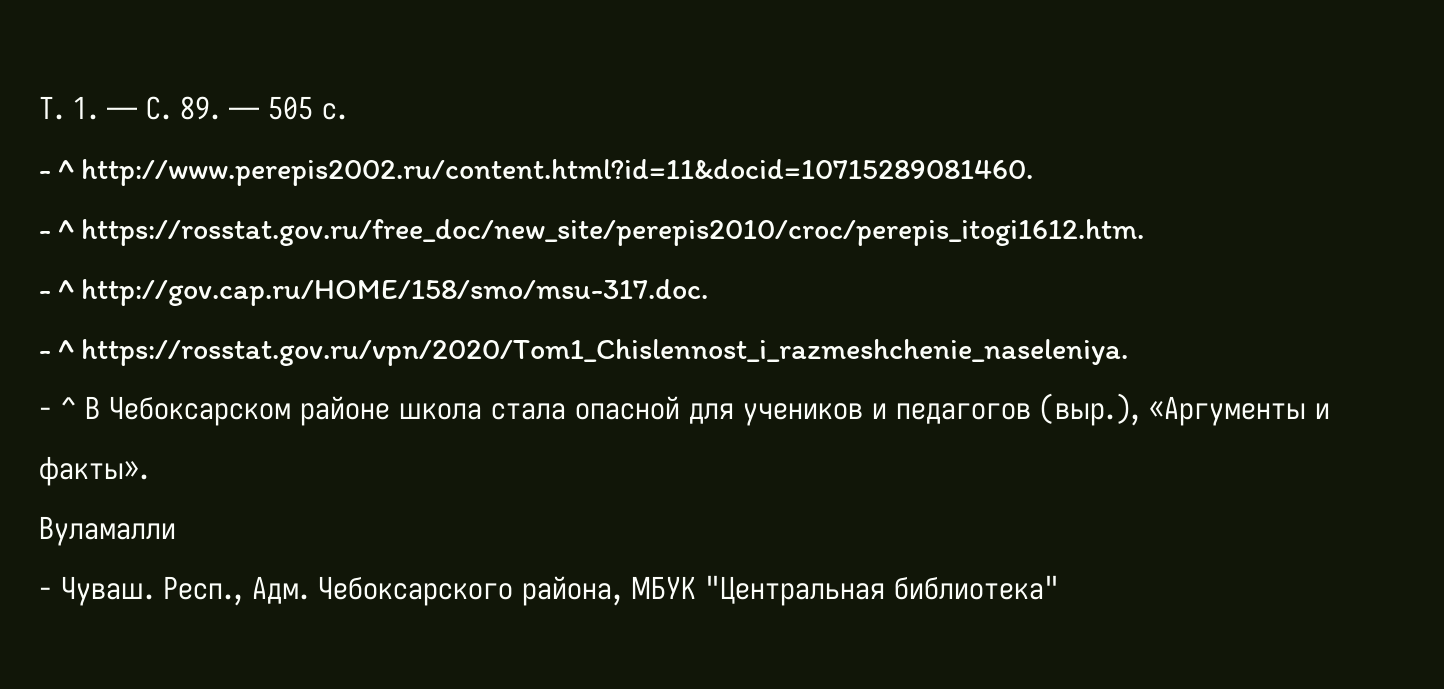Т. 1. — С. 89. — 505 с.
- ^ http://www.perepis2002.ru/content.html?id=11&docid=10715289081460.
- ^ https://rosstat.gov.ru/free_doc/new_site/perepis2010/croc/perepis_itogi1612.htm.
- ^ http://gov.cap.ru/HOME/158/smo/msu-317.doc.
- ^ https://rosstat.gov.ru/vpn/2020/Tom1_Chislennost_i_razmeshchenie_naseleniya.
- ^ В Чебоксарском районе школа стала опасной для учеников и педагогов (выр.), «Аргументы и факты».
Вуламалли
- Чуваш. Респ., Адм. Чебоксарского района, МБУК "Центральная библиотека"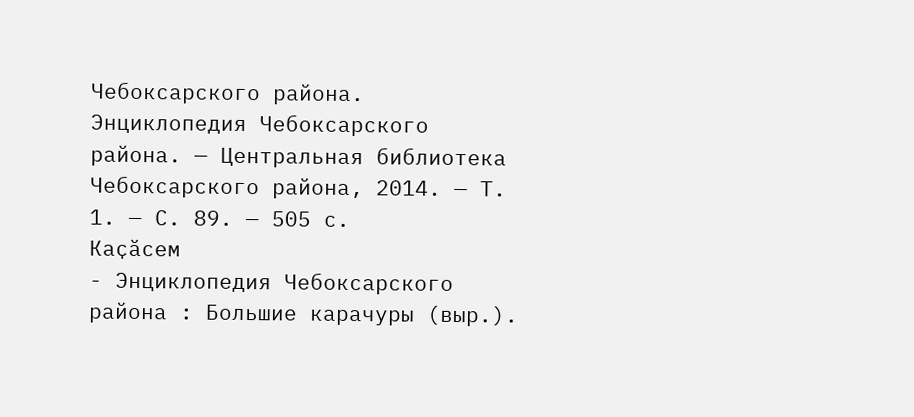Чебоксарского района. Энциклопедия Чебоксарского района. — Центральная библиотека Чебоксарского района, 2014. — Т. 1. — С. 89. — 505 с.
Каҫӑсем
- Энциклопедия Чебоксарского района : Большие карачуры (выр.).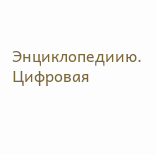Энциклопедиию. Цифровая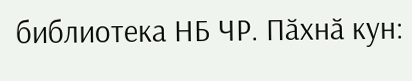библиотека НБ ЧР. Пӑхнӑ кун: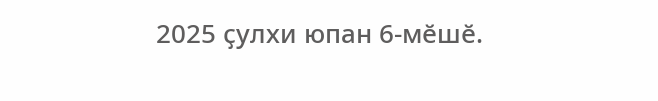2025 ҫулхи юпан 6-мӗшӗ.